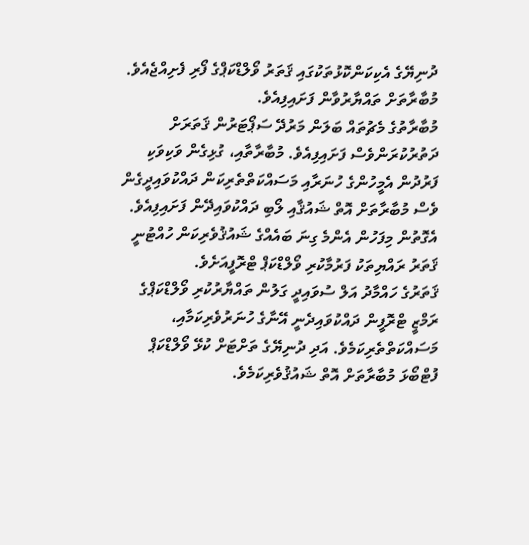ދުނިޔޭގެ އެކިކަންކޮޅުތަކުގައި ޤަތަރު ވޯލްޑްކަޕްގެ ފޯރި ފެށިއްޖެއެވެ. މުބާރާތަށް ތައްޔާރުވާން ފަށައިފިއެވެ.
މުބާރާތުގެ މެޗުތައް ބަލަން މަރުދޭ ސަޕޯޓަރުން ޤަތަރަށް ދަތުރުކުރަންވެސް ފަށައިފިއެވެ. މުބާރާތާއި، ގުޅިގެން ވަކިވަކި ފަރުދުން އެމީހުންގެ ހުނަރާއި މަސައްކަތްތެރިކަން ދައްކުވައިދީގެން ވެސް މުބާރާތަށް އޮތް ޝައުޤާއި ލޯބި ދައްކުވައިދޭން ފަށައިފިއެވެ. އެގޮތުން މިފަހުން އެންމެ ގިނަ ބައެއްގެ ޝައުޤުވެރިކަން ހުއްޓުނީ ޤަތަރު ރައްޔިތަކު ފަރުމާކުރި ވޯލްޑްކަޕް ޓްރޮފީއަށެވެ.
ޤަތަރުގެ ހައްމާދު އަލް ސުވައިދީ ގަލުން ތައްޔާރުކުރި ވޯލްޑްކަޕްގެ ރަމްޒީ ޓްރޮފީން ދައްކުވައިދެނީ އޭނާގެ ހުނަރުވެރިކަމާއި، މަސައްކަތްތެރިކަމެވެ. އަދި ދުނިޔޭގެ ތަށްޓަށް ކުޅޭ ވޯލްޑްކަޕް ފުޓްބޯޅަ މުބާރާތަށް އޮތް ޝައުޤުވެރިކަމެވެ.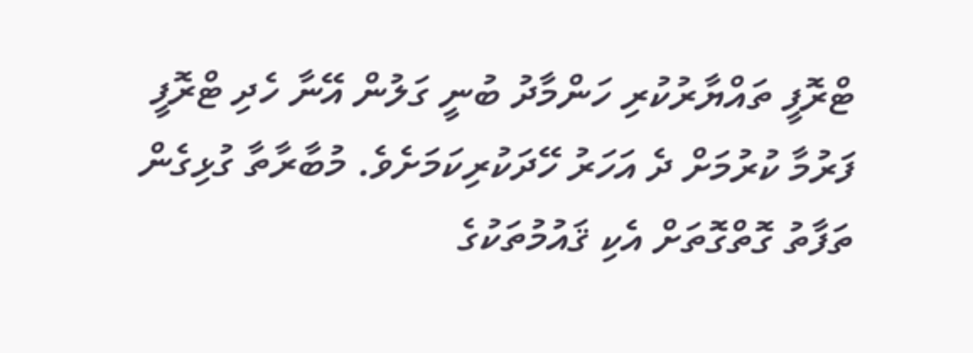ޓްރޮފީ ތައްޔާރުކުރި ހަންމާދު ބުނީ ގަލުން އޭނާ ހެދި ޓްރޮފީ ފަރުމާ ކުރުމަށް ދެ އަހަރު ހޭދަކުރިކަމަށެވެ. މުބާރާތާ ގުޅިގެން ތަފާތު ގޮތްގޮތަށް އެކި ޤައުމުތަކުގެ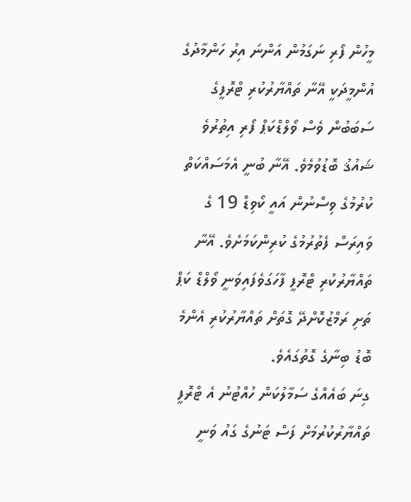މީހުން ފޯރި ނަގަމުން އަންނަ އިރު ހަންމާދުގެ އުންމީދަކީ އޭނާ ތައްޔާރުކުރި ޓްރޮފީގެ ސަބަބުން ވެސް ވޯލްޑްކަޕް ފޯރި އިތުރުވެ ޝައުޤު ބޮޑުވުމެވެ. އޭނާ ބުނީ އެމަސައްކަތް ކުރުމުގެ ވިސްނުން އައީ ކޯވިޑް 19 ގެ ވައިރަސް ފެތުރުމުގެ ކުރިންކަމަށެވެ. އޭނާ ތައްޔާރުކުރި ޓްރޮފީ ފާހަގަވެފައިވަނީ ވޯލްޑް ކަޕް ތަށި ރަމްޒުކޮށްދޭ ގޮތަށް ތައްޔާރުކުރި އެންމެ ބޮޑު ބިނާގެ ގޮތުގައެވެ.
ގިނަ ބައެއްގެ ސަމާލުކަން ހުއްޓުނު އެ ޓްރޮފީ ތައްޔާރުކުރުމަށް ފަސް ޓަނުގެ ގައު ވަނީ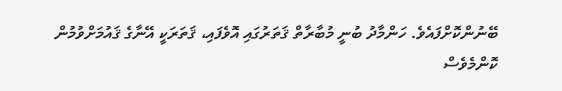ބޭނުންކޮށްފައެވެ. ހަންމާދު ބުނީ މުބާރާތް ޤަތަރުގައި އޮވެފައި، ޤަތަރަކީ އޭނާގެ ޤައުމަށްވުމުން ކޮންމެވެސް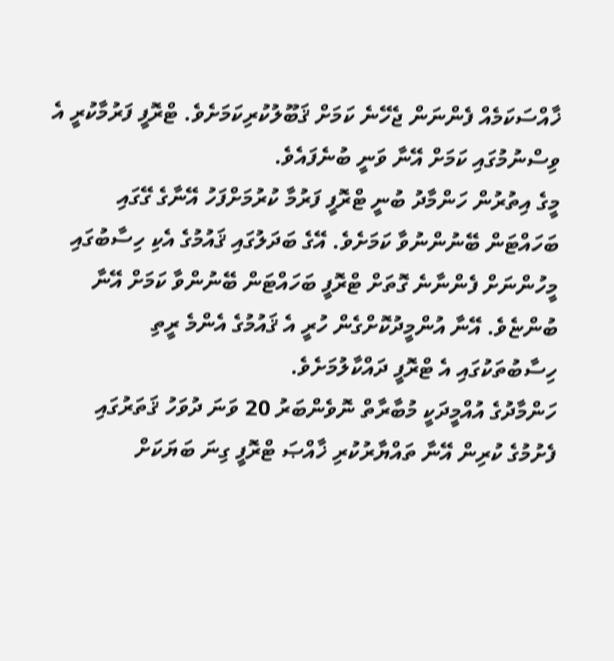ޚާއްސަކަމެއް ފެންނަން ޖެހޭނެ ކަމަށް ޤަބޫލުކުރިކަމަށެވެ. ޓްރޮފީ ފަރުމާކުރީ އެ ވިސްނުމުގައި ކަމަށް އޭނާ ވަނީ ބުނެފައެވެ.
މީގެ އިތުރުން ހަންމާދު ބުނީ ޓްރޮފީ ފަރުމާ ކުރުމަށްފަހު އޭނާގެ ގޭގައި ބަހައްޓަން ބޭނުންނުވާ ކަމަށެވެ. އޭގެ ބަދަލުގައި ޤައުމުގެ އެކި ހިސާބުގައި މީހުންނަށް ފެންނާނެ ގޮތަށް ޓްރޮފީ ބަހައްޓަން ބޭނުންވާ ކަމަށް އޭނާ ބުންޏެވެ. އޭނާ އުންމީދުކޮށްގެން ހުރީ އެ ޤައުމުގެ އެންމެ ރީތި ހިސާބުތަކުގައި އެ ޓްރޮފީ ދައްކާލުމަށެވެ.
ހަންމާދުގެ އުއްމީދަކީ މުބާރާތް ނޮވެންބަރު 20 ވަނަ ދުވަހު ޤަތަރުގައި ފެށުމުގެ ކުރިން އޭނާ ތައްޔާރުކުރި ޚާއްޞަ ޓްރޮފީ ގިނަ ބަޔަކަށް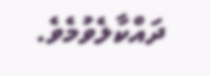ދައްކާލެވުމެވެ.